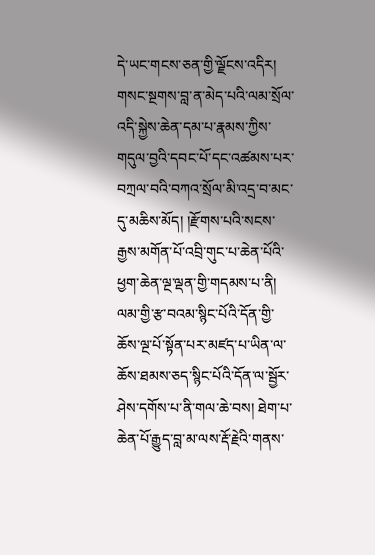དེ་ཡང་གངས་ཅན་གྱི་ལྗོངས་འདིར། གསང་སྔགས་བླ་ན་མེད་པའི་ལམ་སྲོལ་འདི་སྐྱེས་ཆེན་དམ་པ་རྣམས་ཀྱིས་གདུལ་བྱའི་དབང་པོ་དང་འཚམས་པར་བཀྲལ་བའི་བཀའ་སྲོལ་མི་འདྲ་བ་མང་དུ་མཆིས་མོད། །རྫོགས་པའི་སངས་རྒྱས་མགོན་པོ་འབྲི་གུང་པ་ཆེན་པོའི་ཕྱག་ཆེན་ལྔ་ལྡན་གྱི་གདམས་པ་ནི། ལམ་གྱི་རྩ་བའམ་སྙིང་པོའི་དོན་གྱི་ཆོས་ལྔ་པོ་སྟོན་པར་མཛད་པ་ཡིན་ལ་ཆོས་ཐམས་ཅད་སྙིང་པོའི་དོན་ལ་སྦྱོར་ཤེས་དགོས་པ་ནི་གལ་ཆེ་བས། ཐེག་པ་ཆེན་པོ་རྒྱུད་བླ་མ་ལས་རྡོ་རྗེའི་གནས་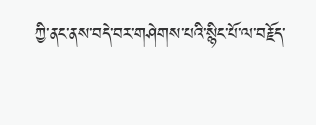ཀྱི་ནང་ནས་བདེ་བར་གཤེགས་པའི་སྙིང་པོ་ལ་བརྗོད་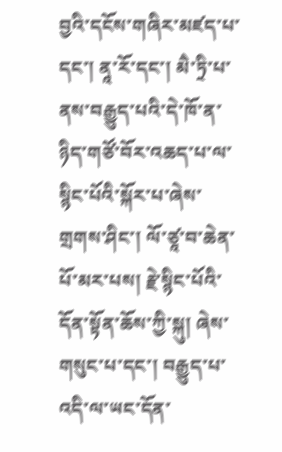བྱའི་དངོས་གཞིར་མཛད་པ་དང་། ནཱ་རོ་དང་། མཻ་ཏྲི་པ་ནས་བརྒྱུད་པའི་དེ་ཁོ་ན་ཉིད་གཙོ་བོར་འཆད་པ་ལ་སྙིང་པོའི་སྐོར་པ་ཞེས་གྲགས་ཤིང་། ལོ་ཙཱ་བ་ཆེན་པོ་མར་པས། རྗེ་སྙིང་པོའི་དོན་སྟོན་ཆོས་ཀྱི་སྐུ། ཞེས་གསུང་པ་དང་། བརྒྱུད་པ་འདི་ལ་ཡང་དོན་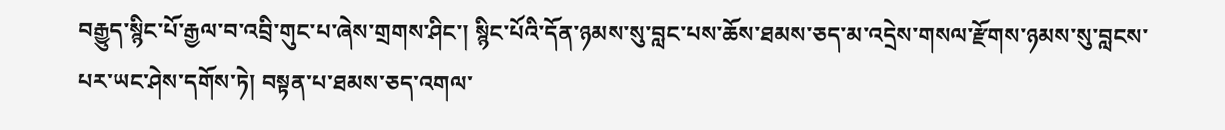བརྒྱུད་སྙིང་པོ་རྒྱལ་བ་འབྲི་གུང་པ་ཞེས་གྲགས་ཤིང་། སྙིང་པོའི་དོན་ཉམས་སུ་བླང་པས་ཆོས་ཐམས་ཅད་མ་འདྲེས་གསལ་རྫོགས་ཉམས་སུ་བླངས་པར་ཡང་ཤེས་དགོས་ཏེ། བསྟན་པ་ཐམས་ཅད་འགལ་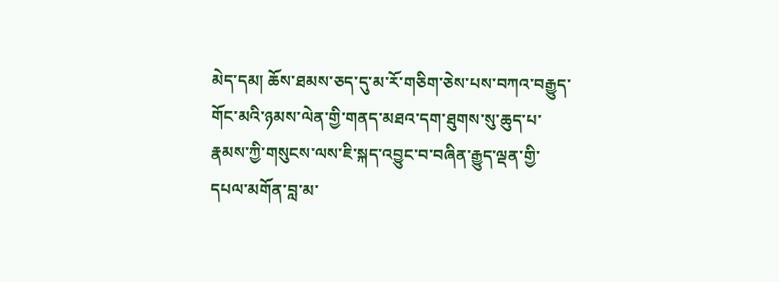མེད་དམ། ཆོས་ཐམས་ཅད་དུ་མ་རོ་གཅིག་ཅེས་པས་བཀའ་བརྒྱུད་གོང་མའི་ཉམས་ལེན་གྱི་གནད་མཐའ་དག་ཐུགས་སུ་ཆུད་པ་རྣམས་ཀྱི་གསུངས་ལས་ཇི་སྐད་འབྱུང་བ་བཞིན་རྒྱུད་ལྡན་གྱི་དཔལ་མགོན་བླ་མ་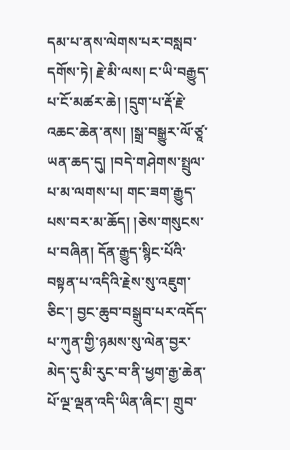དམ་པ་ནས་ལེགས་པར་བསླབ་དགོས་ཏེ། རྗེ་མི་ལས། ང་ཡི་བརྒྱུད་པ་ངོ་མཚར་ཆེ། །དྲུག་པ་རྡོ་རྗེ་འཆང་ཆེན་ནས། །སྒྲ་བསྒྱུར་ལོ་ཙཱ་ཡན་ཆད་དུ། །བདེ་གཤེགས་སྤྲུལ་པ་མ་ལགས་པ། གང་ཟག་རྒྱུད་པས་བར་མ་ཆོད། །ཅེས་གསུངས་པ་བཞིན། དོན་རྒྱུད་སྙིང་པོའི་བསྟན་པ་འདིའི་རྗེས་སུ་འཇུག་ཅིང་། བྱང་ཆུབ་བསྒྲུབ་པར་འདོད་པ་ཀུན་གྱི་ཉམས་སུ་ལེན་བྱར་མེད་དུ་མི་རུང་བ་ནི་ཕྱག་རྒྱ་ཆེན་པོ་ལྔ་ལྡན་འདི་ཡིན་ཞིང་། གྲུབ་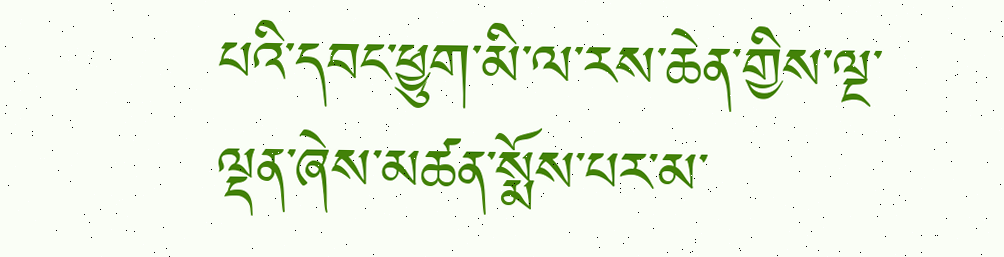པའི་དབང་ཕྱུག་མི་ལ་རས་ཆེན་གྱིས་ལྔ་ལྡན་ཞེས་མཚན་སྨོས་པར་མ་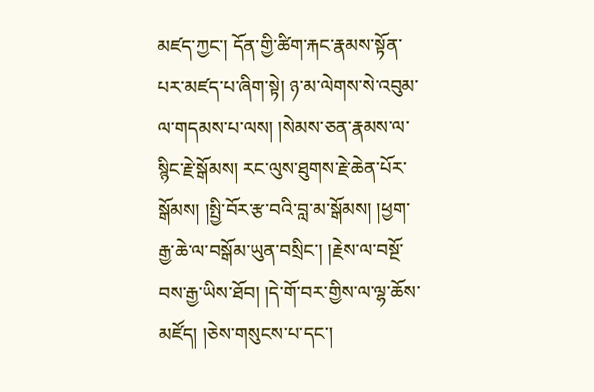མཛད་ཀྱང་། དོན་གྱི་ཚིག་རྐང་རྣམས་སྟོན་པར་མཛད་པ་ཞིག་སྟེ། ཉ་མ་ལེགས་སེ་འབུམ་ལ་གདམས་པ་ལས། །སེམས་ཅན་རྣམས་ལ་སྙིང་རྗེ་སྒོམས། རང་ལུས་ཐུགས་རྗེ་ཆེན་པོར་སྒོམས། །སྤྱི་བོར་རྩ་བའི་བླ་མ་སྒོམས། །ཕྱག་རྒྱ་ཆེ་ལ་བསྒོམ་ཡུན་བསྲིང་། །རྗེས་ལ་བསྔོ་བས་རྒྱ་ཡིས་ཐོབ། །དེ་གོ་བར་གྱིས་ལ་ལྷ་ཆོས་མཛོད། །ཅེས་གསུངས་པ་དང་།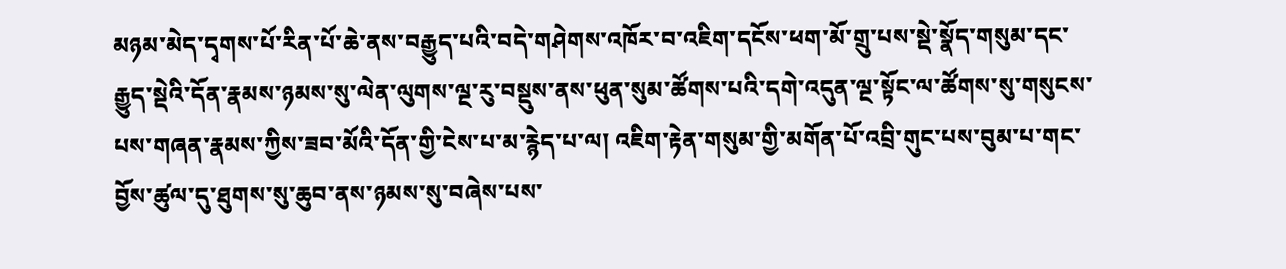མཉམ་མེད་དྭགས་པོ་རིན་པོ་ཆེ་ནས་བརྒྱུད་པའི་བདེ་གཤེགས་འཁོར་བ་འཇིག་དངོས་ཕག་མོ་གྲུ་པས་སྡེ་སྣོད་གསུམ་དང་རྒྱུད་སྡེའི་དོན་རྣམས་ཉམས་སུ་ལེན་ལུགས་ལྔ་རུ་བསྡུས་ནས་ཕུན་སུམ་ཚོགས་པའི་དགེ་འདུན་ལྔ་སྟོང་ལ་ཚོགས་སུ་གསུངས་པས་གཞན་རྣམས་ཀྱིས་ཟབ་མོའི་དོན་གྱི་ངེས་པ་མ་རྙེད་པ་ལ། འཇིག་རྟེན་གསུམ་གྱི་མགོན་པོ་འབྲི་གུང་པས་བུམ་པ་གང་བྱོས་ཚུལ་དུ་ཐུགས་སུ་ཆུབ་ནས་ཉམས་སུ་བཞེས་པས་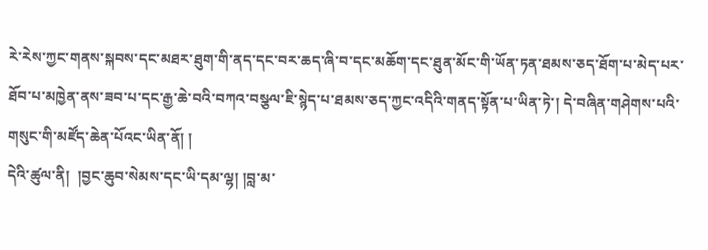རེ་རེས་ཀྱང་གནས་སྐབས་དང་མཐར་ཐུག་གི་ནད་དང་བར་ཆད་ཞི་བ་དང་མཆོག་དང་ཐུན་མོང་གི་ཡོན་ཏན་ཐམས་ཅད་ཐོག་པ་མེད་པར་ཐོབ་པ་མཁྱེན་ནས་ཟབ་པ་དང་རྒྱ་ཆེ་བའི་བཀའ་བསྩལ་ཇི་སྙེད་པ་ཐམས་ཅད་ཀྱང་འདིའི་གནད་སྟོན་པ་ཡིན་ཏེ་། དེ་བཞིན་གཤེགས་པའི་གསུང་གི་མཛོད་ཆེན་པོའང་ཡིན་ནོ། །
དེའི་ཚུལ་ནི།  །བྱང་ཆུབ་སེམས་དང་ཡི་དམ་ལྷ། །བླ་མ་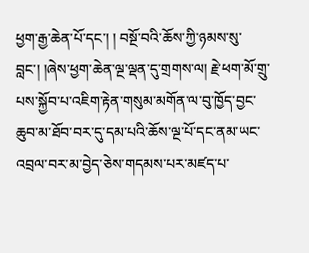ཕྱག་རྒྱ་ཆེན་པོ་དང་། ། བསྔོ་བའི་ཆོས་ཀྱི་ཉམས་སུ་བླང་། །ཞེས་ཕྱག་ཆེན་ལྔ་ལྡན་དུ་གྲགས་ལ། རྗེ་ཕག་མོ་གྲུ་པས་སྐྱོབ་པ་འཇིག་རྟེན་གསུམ་མགོན་ལ་བུ་ཁྱོད་བྱང་ཆུབ་མ་ཐོབ་བར་དུ་དམ་པའི་ཆོས་ལྔ་པོ་དང་ནམ་ཡང་འབྲལ་བར་མ་བྱེད་ཅེས་གདམས་པར་མཛད་པ་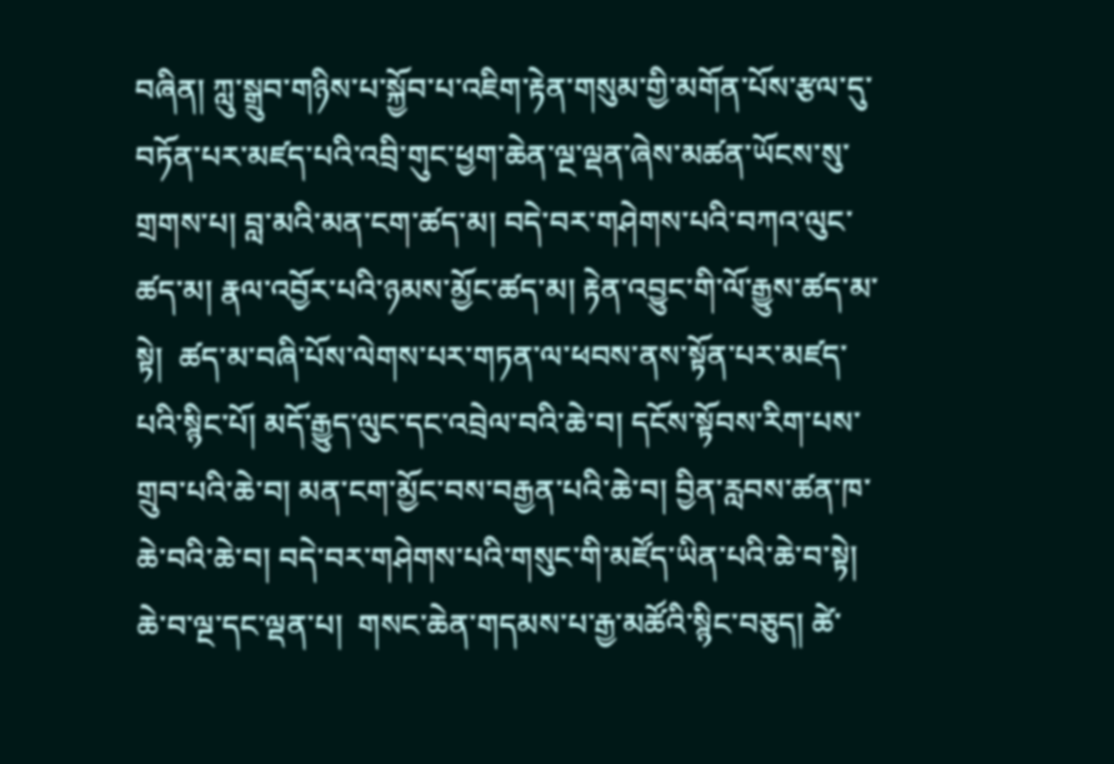བཞིན། ཀླུ་སྒྲུབ་གཉིས་པ་སྐྱོབ་པ་འཇིག་རྟེན་གསུམ་གྱི་མགོན་པོས་རྩལ་དུ་བཏོན་པར་མཛད་པའི་འབྲི་གུང་ཕྱག་ཆེན་ལྔ་ལྡན་ཞེས་མཚན་ཡོངས་སུ་གྲགས་པ། བླ་མའི་མན་ངག་ཚད་མ། བདེ་བར་གཤེགས་པའི་བཀའ་ལུང་ཚད་མ། རྣལ་འབྱོར་པའི་ཉམས་མྱོང་ཚད་མ། རྟེན་འབྱུང་གི་ལོ་རྒྱུས་ཚད་མ་སྟེ།  ཚད་མ་བཞི་པོས་ལེགས་པར་གཏན་ལ་ཕབས་ནས་སྟོན་པར་མཛད་པའི་སྙིང་པོ། མདོ་རྒྱུད་ལུང་དང་འབྲེལ་བའི་ཆེ་བ། དངོས་སྟོབས་རིག་པས་གྲུབ་པའི་ཆེ་བ། མན་ངག་མྱོང་བས་བརྒྱན་པའི་ཆེ་བ། བྱིན་རླབས་ཚན་ཁ་ཆེ་བའི་ཆེ་བ། བདེ་བར་གཤེགས་པའི་གསུང་གི་མཛོད་ཡིན་པའི་ཆེ་བ་སྟེ། ཆེ་བ་ལྔ་དང་ལྡན་པ།  གསང་ཆེན་གདམས་པ་རྒྱ་མཚོའི་སྙིང་བཅུད། ཚེ་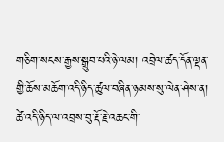གཅིག་སངས་རྒྱས་སྒྲུབ་པའི་ཉེ་ལམ། འབྲེལ་ཚད་དོན་ལྡན་གྱི་ཆོས་མཆོག་འདི་ཉིད་ཚུལ་བཞིན་ཉམས་སུ་ལེན་ཤེས་ན། ཚེ་འདི་ཉིད་ལ་འབྲས་བུ་རྡོ་རྗེ་འཆང་གི་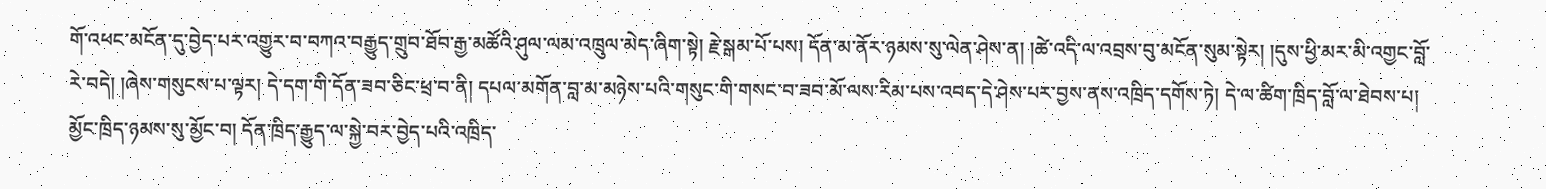གོ་འཕང་མངོན་དུ་བྱེད་པར་འགྱུར་བ་བཀའ་བརྒྱུད་གྲུབ་ཐོབ་རྒྱ་མཚོའི་ཤུལ་ལམ་འཁྲུལ་མེད་ཞིག་སྟེ། རྗེ་སྒམ་པོ་པས། དོན་མ་ནོར་ཉམས་སུ་ལེན་ཤེས་ན། །ཚེ་འདི་ལ་འབྲས་བུ་མངོན་སུམ་སྟེར། །དུས་ཕྱི་མར་མི་འགྱང་བློ་རེ་བདེ། །ཞེས་གསུངས་པ་ལྟར། དེ་དག་གི་དོན་ཟབ་ཅིང་ཕྲ་བ་ནི། དཔལ་མགོན་བླ་མ་མཉེས་པའི་གསུང་གི་གསང་བ་ཟབ་མོ་ལས་རིམ་པས་འབད་དེ་ཤེས་པར་བྱས་ནས་འཁྲིད་དགོས་ཏེ། དེ་ལ་ཚིག་ཁྲིད་བློ་ལ་ཐེབས་པ། མྱོང་ཁྲིད་ཉམས་སུ་མྱོང་བ། དོན་ཁྲིད་རྒྱུད་ལ་སྐྱེ་བར་བྱེད་པའི་འཁྲིད་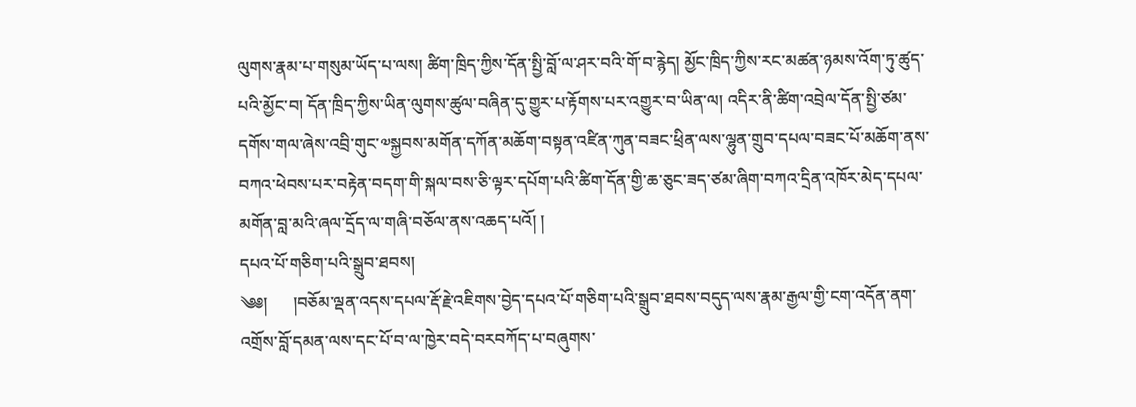ལུགས་རྣམ་པ་གསུམ་ཡོད་པ་ལས། ཚིག་ཁྲིད་ཀྱིས་དོན་སྤྱི་བློ་ལ་ཤར་བའི་གོ་བ་རྙེད། མྱོང་ཁྲིད་ཀྱིས་རང་མཚན་ཉམས་འོག་ཏུ་ཚུད་པའི་མྱོང་བ། དོན་ཁྲིད་ཀྱིས་ཡིན་ལུགས་ཚུལ་བཞིན་དུ་གྱུར་པ་རྟོགས་པར་འགྱུར་བ་ཡིན་ལ། འདིར་ནི་ཚིག་འབྲེལ་དོན་སྤྱི་ཙམ་དགོས་གལ་ཞེས་འབྲི་གུང་༧སྐྱབས་མགོན་དཀོན་མཆོག་བསྟན་འཛིན་ཀུན་བཟང་ཕྲིན་ལས་ལྷུན་གྲུབ་དཔལ་བཟང་པོ་མཆོག་ནས་བཀའ་ཕེབས་པར་བརྟེན་བདག་གི་སྐལ་བས་ཅི་ལྟར་དཔོག་པའི་ཚིག་དོན་གྱི་ཆ་ཅུང་ཟད་ཙམ་ཞིག་བཀའ་དྲིན་འཁོར་མེད་དཔལ་མགོན་བླ་མའི་ཞལ་དྲོད་ལ་གཞི་བཅོལ་ནས་འཆད་པའོ། །
དཔའ་པོ་གཅིག་པའི་སྒྲུབ་ཐབས།
༄༅།      །བཅོམ་ལྡན་འདས་དཔལ་རྡོ་རྗེ་འཇིགས་བྱེད་དཔའ་པོ་གཅིག་པའི་སྒྲུབ་ཐབས་བདུད་ལས་རྣམ་རྒྱལ་གྱི་ངག་འདོན་ནག་འགྲོས་བློ་དམན་ལས་དང་པོ་བ་ལ་ཁྱེར་བདེ་བརབཀོད་པ་བཞུགས་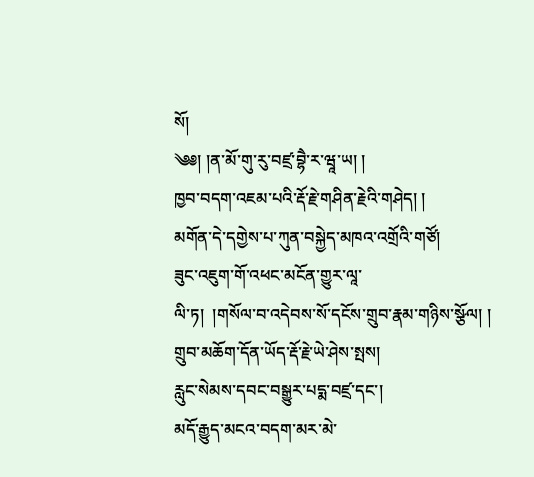སོ།
༄༅། །ན་མོ་གུ་རུ་བཛྲ་བྷཻ་ར་ཝཱ་ཡ། །
ཁྱབ་བདག་འཇམ་པའི་རྡོ་རྗེ་གཤིན་རྗེའི་གཤེད། །
མགོན་དེ་དགྱེས་པ་ཀུན་བསྐྱེད་མཁའ་འགྲོའི་གཙོ།
ཟུང་འཇུག་གོ་འཕང་མངོན་གྱུར་ལཱ་
ལི་ཏ།  །གསོལ་བ་འདེབས་སོ་དངོས་གྲུབ་རྣམ་གཉིས་སྩོལ། །
གྲུབ་མཆོག་དོན་ཡོད་རྡོ་རྗེ་ཡེ་ཤེས་སྤས།
རླུང་སེམས་དབང་བསྒྱུར་པདྨ་བཛྲ་དང་།
མདོ་རྒྱུད་མངའ་བདག་མར་མེ་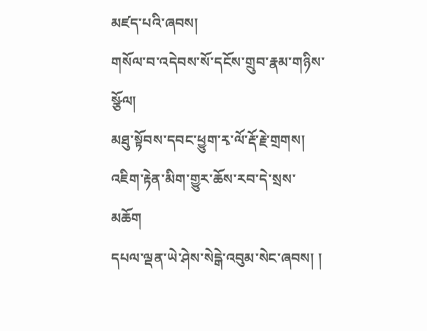མཛད་པའི་ཞབས།
གསོལ་བ་འདེབས་སོ་དངོས་གྲུབ་རྣམ་གཉིས་སྩོལ།
མཐུ་སྟོབས་དབང་ཕྱུག་རྭ་ལོ་རྡོ་རྗེ་གྲགས།
འཇིག་རྟེན་མིག་གྱུར་ཆོས་རབ་དེ་སྲས་མཆོག
དཔལ་ལྡན་ཡེ་ཤེས་སེདྒེ་འབུམ་སེང་ཞབས། །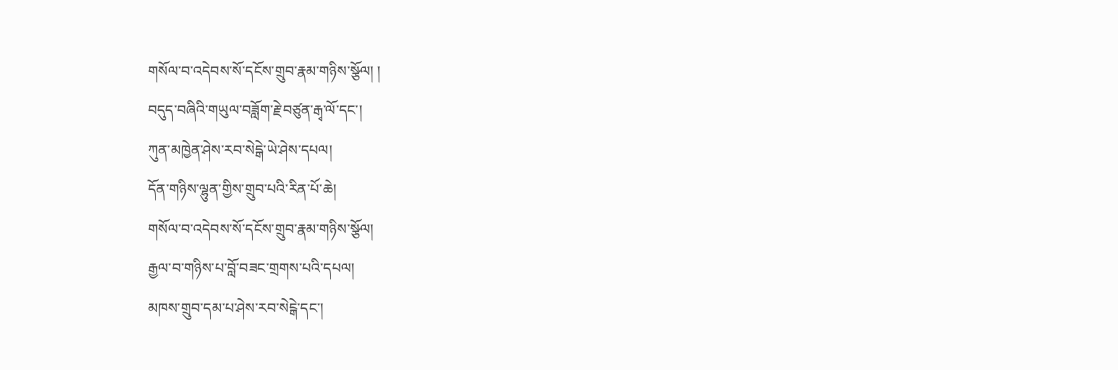གསོལ་བ་འདེབས་སོ་དངོས་གྲུབ་རྣམ་གཉིས་སྩོལ། །
བདུད་བཞིའི་གཡུལ་བཟློག་རྗེ་བཙུན་རྒྭ་ལོ་དང་།
ཀུན་མཁྱེན་ཤེས་རབ་སེདྒེ་ཡེ་ཤེས་དཔལ།
དོན་གཉིས་ལྷུན་གྱིས་གྲུབ་པའི་རིན་པོ་ཆེ།
གསོལ་བ་འདེབས་སོ་དངོས་གྲུབ་རྣམ་གཉིས་སྩོལ།
རྒྱལ་བ་གཉིས་པ་བློ་བཟང་གྲགས་པའི་དཔལ།
མཁས་གྲུབ་དམ་པ་ཤེས་རབ་སེངྒེ་དང་།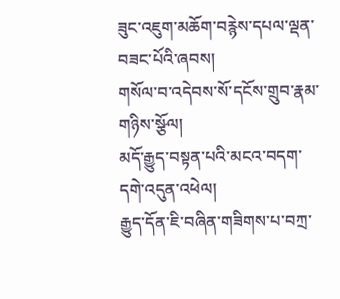ཟུང་འཇུག་མཆོག་བརྙེས་དཔལ་ལྡན་བཟང་པོའི་ཞབས།
གསོལ་བ་འདེབས་སོ་དངོས་གྲུབ་རྣམ་གཉིས་སྩོལ།
མདོ་རྒྱུད་བསྟན་པའི་མངའ་བདག་དགེ་འདུན་འཕེལ།
རྒྱུད་དོན་ཇི་བཞིན་གཟིགས་པ་བཀྲ་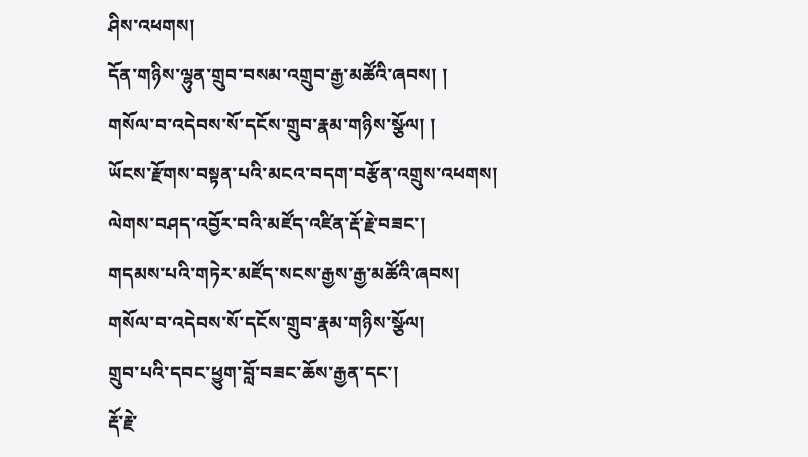ཤིས་འཕགས།
དོན་གཉིས་ལྷུན་གྲུབ་བསམ་འགྲུབ་རྒྱ་མཚོའི་ཞབས། །
གསོལ་བ་འདེབས་སོ་དངོས་གྲུབ་རྣམ་གཉིས་སྩོལ། །
ཡོངས་རྫོགས་བསྟན་པའི་མངའ་བདག་བརྩོན་འགྲུས་འཕགས།
ལེགས་བཤད་འབྱོར་བའི་མཛོད་འཛིན་རྡོ་རྗེ་བཟང་།
གདམས་པའི་གཏེར་མཛོད་སངས་རྒྱས་རྒྱ་མཚོའི་ཞབས།
གསོལ་བ་འདེབས་སོ་དངོས་གྲུབ་རྣམ་གཉིས་སྩོལ།
གྲུབ་པའི་དབང་ཕྱུག་བློ་བཟང་ཆོས་རྒྱན་དང་།
རྡོ་རྗེ་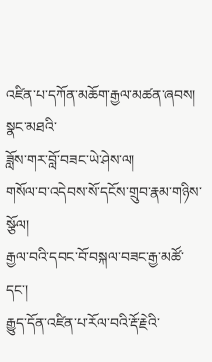འཛིན་པ་དཀོན་མཆོག་རྒྱལ་མཚན་ཞབས།
སྣང་མཐའི་
ཟློས་གར་བློ་བཟང་ཡེ་ཤེས་ལ།
གསོལ་བ་འདེབས་སོ་དངོས་གྲུབ་རྣམ་གཉིས་སྩོལ།
རྒྱལ་བའི་དབང་བོ་བསྐལ་བཟང་རྒྱ་མཚོ་དང་།
རྒྱུད་དོན་འཛིན་པ་རོལ་བའི་རྡོ་རྗེའི་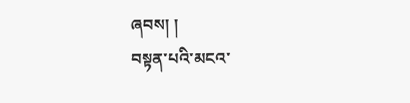ཞབས། །
བསྟན་པའི་མངའ་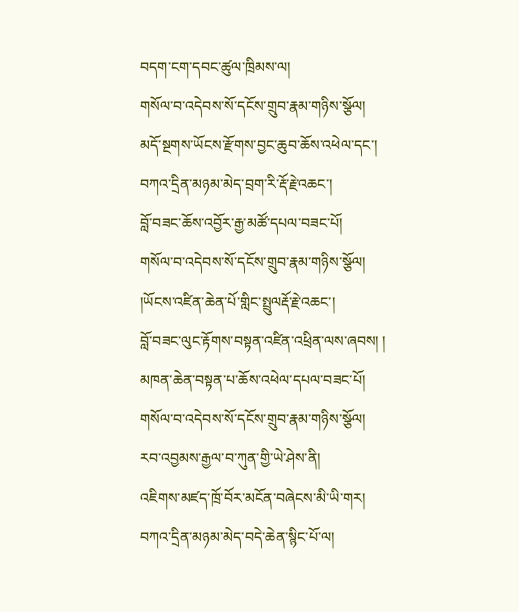བདག་ངག་དབང་ཚུལ་ཁྲིམས་ལ།
གསོལ་བ་འདེབས་སོ་དངོས་གྲུབ་རྣམ་གཉིས་སྩོལ།
མདོ་སྔགས་ཡོངས་རྫོགས་བྱང་ཆུབ་ཆོས་འཕེལ་དང་།
བཀའ་དྲིན་མཉམ་མེད་བྲག་རི་རྡོ་རྗེ་འཆང་།
བློ་བཟང་ཆོས་འབྱོར་རྒྱ་མཚོ་དཔལ་བཟང་པོ།
གསོལ་བ་འདེབས་སོ་དངོས་གྲུབ་རྣམ་གཉིས་སྩོལ།
།ཡོངས་འཛིན་ཆེན་པོ་གླིང་སྤྲུལརྡོ་རྗེ་འཆང་།
བློ་བཟང་ལུང་རྟོགས་བསྟན་འཛིན་འཕྲིན་ལས་ཞབས། །
མཁན་ཆེན་བསྟན་པ་ཆོས་འཕེལ་དཔལ་བཟང་པོ།
གསོལ་བ་འདེབས་སོ་དངོས་གྲུབ་རྣམ་གཉིས་སྩོལ།
རབ་འབྱམས་རྒྱལ་བ་ཀུན་གྱི་ཡེ་ཤེས་ནི།
འཇིགས་མཛད་ཁྲོ་བོར་མངོན་བཞེངས་མི་ཡི་གར།
བཀའ་དྲིན་མཉམ་མེད་བདེ་ཆེན་སྙིང་པོ་ལ།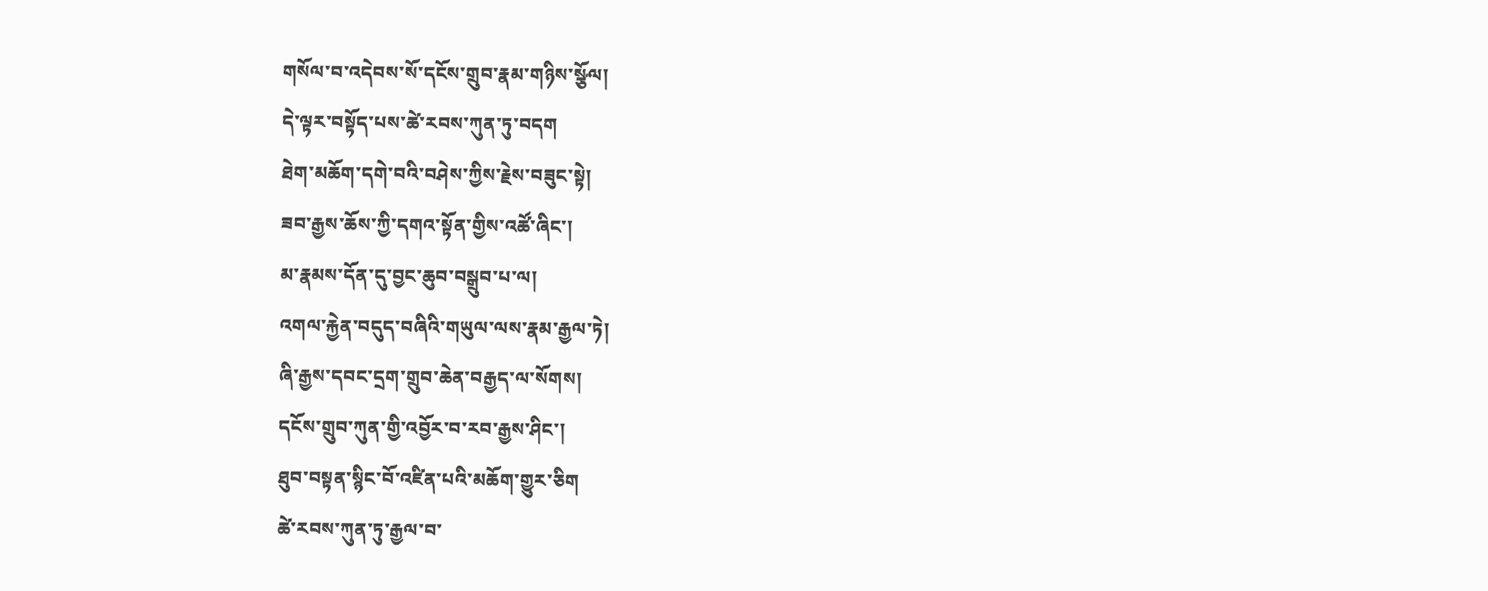གསོལ་བ་འདེབས་སོ་དངོས་གྲུབ་རྣམ་གཉིས་སྩོལ།
དེ་ལྟར་བསྟོད་པས་ཚེ་རབས་ཀུན་ཏུ་བདག
ཐེག་མཆོག་དགེ་བའི་བཤེས་ཀྱིས་རྗེས་བཟུང་སྟེ།
ཟབ་རྒྱས་ཆོས་ཀྱི་དགའ་སྟོན་གྱིས་འཚོ་ཞིང་།
མ་རྣམས་དོན་དུ་བྱང་ཆུབ་བསྒྲུབ་པ་ལ།
འགལ་རྐྱེན་བདུད་བཞིའི་གཡུལ་ལས་རྣམ་རྒྱལ་ཏེ།
ཞི་རྒྱས་དབང་དྲག་གྲུབ་ཆེན་བརྒྱད་ལ་སོགས།
དངོས་གྲུབ་ཀུན་གྱི་འབྱོར་བ་རབ་རྒྱས་ཤིང་།
ཐུབ་བསྟན་སྙིང་བོ་འཛིན་པའི་མཆོག་གྱུར་ཅིག
ཚེ་རབས་ཀུན་ཏུ་རྒྱལ་བ་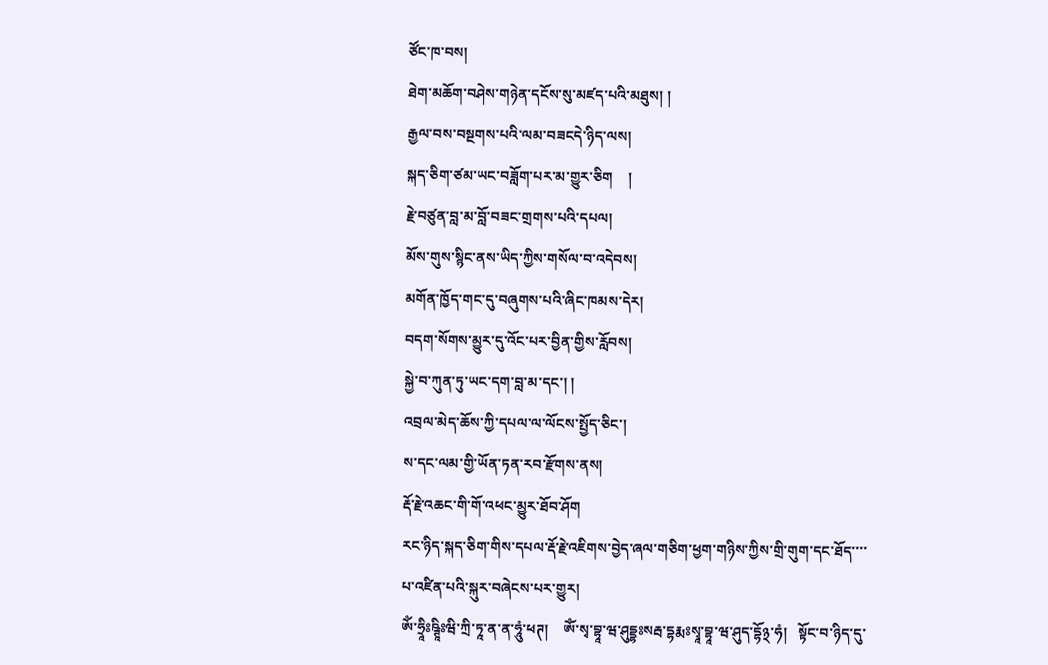ཙོང་ཁ་བས།
ཐེག་མཆོག་བཤེས་གཉེན་དངོས་སུ་མཛད་པའི་མཐུས། །
རྒྱལ་བས་བསྔགས་པའི་ལམ་བཟངདེ་ཉིད་ལས།
སྐད་ཅིག་ཙམ་ཡང་བཟློག་པར་མ་གྱུར་ཅིག    །
རྗེ་བཙུན་བླ་མ་བློ་བཟང་གྲགས་པའི་དཔལ།
མོས་གུས་སྙིང་ནས་ཡིད་ཀྱིས་གསོལ་བ་འདེབས།
མགོན་ཁྱོད་གང་དུ་བཞུགས་པའི་ཞིང་ཁམས་དེར།
བདག་སོགས་མྱུར་དུ་འོང་པར་བྱིན་གྱིས་རློབས།
སྐྱེ་བ་ཀུན་ཏུ་ཡང་དག་བླ་མ་དང་། །
འབྲལ་མེད་ཆོས་ཀྱི་དཔལ་ལ་ལོངས་སྤྱོད་ཅིང་།
ས་དང་ལམ་གྱི་ཡོན་ཏན་རབ་རྫོགས་ནས།
རྡོ་རྗེ་འཆང་གི་གོ་འཕང་མྱུར་ཐོབ་ཤོག
རང་ཉིད་སྐད་ཅིག་གིས་དཔལ་རྡོ་རྗེ་འཇིགས་བྱེད་ཞལ་གཅིག་ཕྱག་གཉིས་ཀྱིས་གྲི་གུག་དང་ཐོད་་་་པ་འཛིན་པའི་སྐུར་བཞེངས་པར་གྱུར།
ཨོཾ་ཧྲཱིཿཥྚཱིཿཝི་ཀྲི་ཏཱ་ན་ན་ཧཱུཾ་ཕཊ།    ཨོཾ་སྭ་བྷཱ་ཝ་ཤུདྡྷཿསརྦ་དྷརྨཿསྭཱ་བྷཱ་ཝ་ཤུད་དྷོ྅་ཧཾ།   སྟོང་བ་ཉིད་དུ་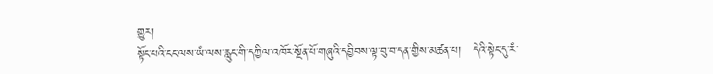གྱུར།
སྟོང་པའི་ངང་ལས་ཡཾ་ལས་རླུང་གི་དཀྱིལ་འཁོར་སྔོན་པོ་གཞུའི་དབྱིབས་ལྟ་བུ་བ་དན་གྱིས་མཚན་པ།   དེའི་སྟེང་དུ་རཾ་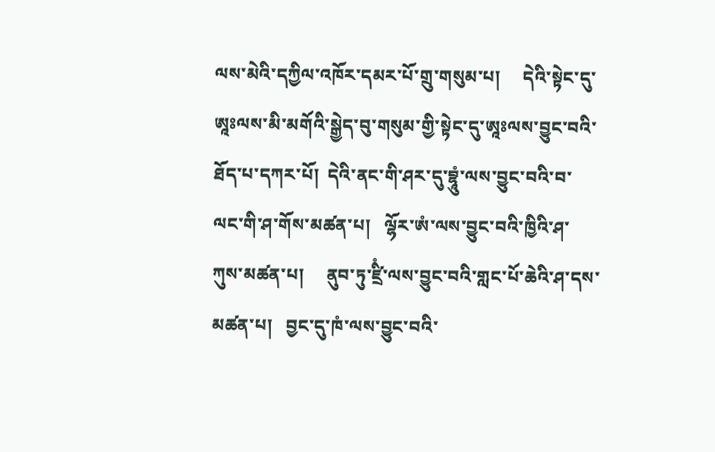ལས་མེའི་དཀྱིལ་འཁོར་དམར་པོ་གྲུ་གསུམ་པ།     དེའི་སྟེང་དུ་ཨཱཿལས་མི་མགོའི་སྒྱེད་བུ་གསུམ་གྱི་སྟེང་དུ་ཨཱཿལས་བྱུང་བའི་ཐོད་པ་དཀར་པོ།  དེའི་ནང་གི་ཤར་དུ་བྷཱུཾ་ལས་བྱུང་བའི་བ་ལང་གི་ཤ་གོས་མཚན་པ།   ལྷོར་ཨཾ་ལས་བྱུང་བའི་ཁྱིའི་ཤ་ཀུས་མཚན་པ།     ནུབ་ཏུ་ཛྲིཾ་ལས་བྱུང་བའི་གླང་པོ་ཆེའི་ཤ་དས་མཚན་པ།   བྱང་དུ་ཁཾ་ལས་བྱུང་བའི་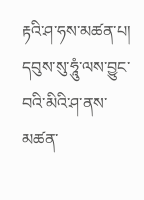རྟའི་ཤ་ཧས་མཚན་པ།   དབུས་སུ་ཧཱུཾ་ལས་བྱུང་བའི་མིའི་ཤ་ནས་མཚན་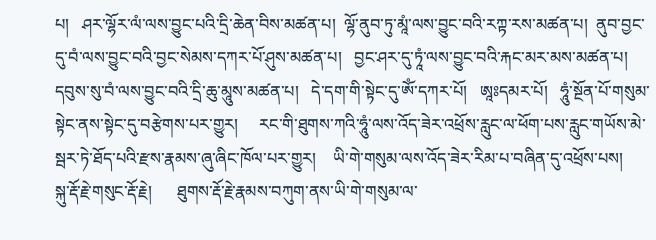པ།   ཤར་ལྷོར་ལཾ་ལས་བྱུང་པའི་དྲི་ཆེན་བིས་མཚན་པ།  ལྷོ་ནུབ་ཏུ་མཱཾ་ལས་བྱུང་བའི་རཀྟ་རས་མཚན་པ།  ནུབ་བྱང་དུ་བཾ་ལས་བྱུང་བའི་བྱང་སེམས་དཀར་པོ་ཤུས་མཚན་པ།   བྱང་ཤར་དུ་ཏཱཾ་ལས་བྱུང་བའི་རྐང་མར་མས་མཚན་པ།   དབུས་སུ་བཾ་ལས་བྱུང་བའི་དྲི་ཆུ་མཱུས་མཚན་པ།   དེ་དག་གི་སྟེང་དུ་ཨོཾ་དཀར་པོ།   ཨཱཿདམར་པོ།   ཧཱུཾ་སྔོན་པོ་གསུམ་སྟེང་ནས་སྟེང་དུ་བརྩེགས་པར་གྱུར།     རང་གི་ཐུགས་ཀའི་ཧཱུཾ་ལས་འོད་ཟེར་འཕྲོས་རླུང་ལ་ཕོག་པས་རླུང་གཡོས་མེ་སྦར་ཏེ་ཐོད་པའི་རྫས་རྣམས་ཞུ་ཞིང་ཁོལ་པར་གྱུར།    ཡི་གེ་གསུམ་ལས་འོད་ཟེར་རིམ་པ་བཞིན་དུ་འཕྲོས་པས།       སྐུ་རྡོ་རྗེ་གསུང་རྡོ་རྗེ།      ཐུགས་རྡོ་རྗེ་རྣམས་བཀུག་ནས་ཡི་གེ་གསུམ་ལ་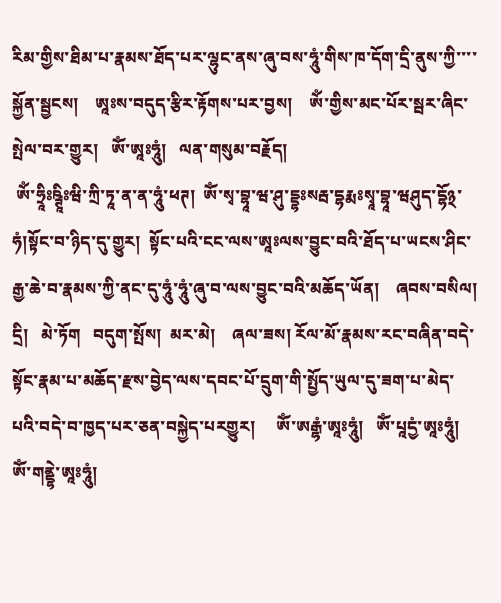རིམ་གྱིས་ཐིམ་པ་རྣམས་ཐོད་པར་ལྷུང་ནས་ཞུ་བས་ཧཱུཾ་གིས་ཁ་དོག་དྲི་ནུས་ཀྱི་་་་སྐྱོན་སྦྱངས།    ཨཱཿས་བདུད་རྩིར་རྟོགས་པར་བྱས།    ཨོཾ་གྱིས་མང་པོར་སྦར་ཞིང་སྤེལ་བར་གྱུར།   ཨོཾ་ཨཱཿཧཱུཾ།   ལན་གསུམ་བརྗོད།
 ཨོཾ་ཧྲཱིཿཥྚཱིཿཝི་ཀྲི་ཏཱ་ན་ན་ཧཱུཾ་ཕཊ།  ཨོཾ་སྭ་བྷཱ་ཝ་ཤུ་དྡྷཿསརྦ་དྷརྨཿསྭཱ་བྷཱ་ཝཤུད་དྷོ྅་ཧཾ།སྟོང་བ་ཉིད་དུ་གྱུར།  སྟོང་པའི་ངང་ལས་ཨཱཿལས་བྱུང་བའི་ཐོད་པ་ཡངས་ཤིང་རྒྱ་ཆེ་བ་རྣམས་ཀྱི་ནང་དུ་ཧཱུཾ་ཧཱུཾ་ཞུ་བ་ལས་བྱུང་བའི་མཆོད་ཡོན།    ཞབས་བསིལ།   དྲི།   མེ་ཏོག   བདུག་སྤོས།  མར་མེ།    ཞལ་ཟས། རོལ་མོ་རྣམས་རང་བཞིན་བདེ་སྟོང་རྣམ་པ་མཆོད་རྫས་བྱེད་ལས་དབང་པོ་དྲུག་གི་སྤྱོད་ཡུལ་དུ་ཟག་པ་མེད་པའི་བདེ་བ་ཁྱད་པར་ཅན་བསྐྱེད་པརགྱུར།     ཨོཾ་ཨརྒྷཾ་ཨཱཿཧཱུཾ།   ཨོཾ་པཱདྱཾ་ཨཱཿཧཱུཾ། ཨོཾ་གནྡྷེ་ཨཱཿཧཱུཾ།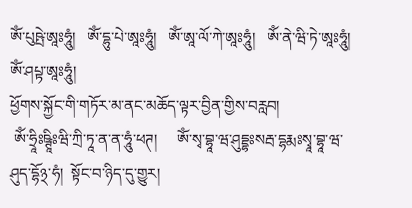ཨོཾ་པུཥྤེ་ཨཱཿཧཱུཾ།   ཨོཾ་དྷུ་པེ་ཨཱཿཧཱུཾ།   ཨོཾ་ཨཱ་ལོ་ཀེ་ཨཱཿཧཱུཾ།   ཨོཾ་ནེ་ཝི་ཏེ་ཨཱཿཧཱུཾ། ཨོཾ་ཤཔྟ་ཨཱཿཧཱུཾ།
ཕྱོགས་སྐྱོང་གི་གཏོར་མ་ནང་མཆོད་ལྟར་བྱིན་གྱིས་བརླབ།
 ཨོཾ་ཧྲཱིཿཥྚཱིཿཝི་ཀྲི་ཏཱ་ན་ན་ཧཱུཾ་ཕཊ།     ཨོཾ་སྭ་བྷཱ་ཝ་ཤུདྡྷཿསརྦ་དྷརྨཿསྭཱ་བྷཱ་ཝ་ཤུད་དྷོ྅་ཧཾ།  སྟོང་བ་ཉིད་དུ་གྱུར།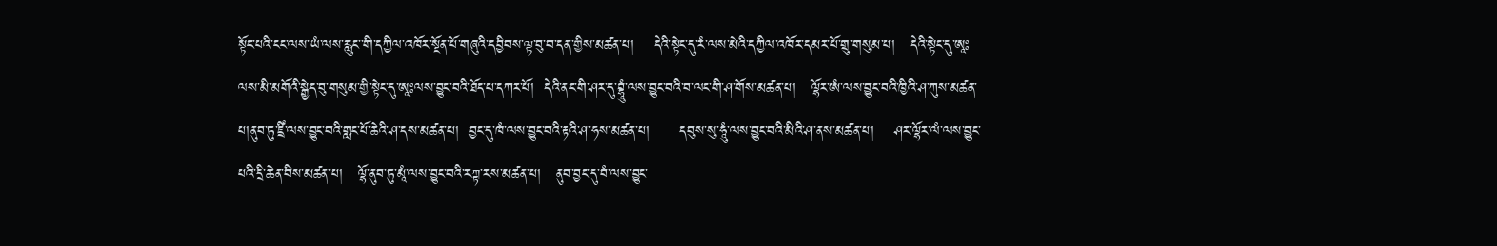སྟོང་པའི་ངང་ལས་ཡཾ་ལས་རླུང་་གི་དཀྱིལ་འཁོར་སྔོན་པོ་གཞུའི་དབྱིབས་ལྟ་བུ་བ་དན་གྱིས་མཚན་པ།    དེའི་སྟེང་དུ་རཾ་ལས་མེའི་དཀྱིལ་འཁོར་དམར་པོ་གྲུ་གསུམ་པ།   དེའི་སྟེང་དུ་ཨཱཿལས་མི་མགོའི་སྒྱེད་བུ་གསུམ་གྱི་སྟེང་དུ་ཨཱཿལས་བྱུང་བའི་ཐོད་པ་དཀར་པོ།  དེའི་ནང་གི་ཤར་དུ་བྷཱུཾ་ལས་བྱུང་བའི་བ་ལང་གི་ཤ་གོས་མཚན་པ།   ལྷོར་ཨཾ་ལས་བྱུང་བའི་ཁྱིའི་ཤ་ཀུས་མཚན་པ།ནུབ་ཏུ་ཛྲིཾ་ལས་བྱུང་བའི་གླང་པོ་ཆེའི་ཤ་དས་མཚན་པ།  བྱང་དུ་ཁཾ་ལས་བྱུང་བའི་རྟའི་ཤ་ཧས་མཚན་པ།      དབུས་སུ་ཧཱུཾ་ལས་བྱུང་བའི་མིའི་ཤ་ནས་མཚན་པ།    ཤར་ལྷོར་ལཾ་ལས་བྱུང་པའི་དྲི་ཆེན་བིས་མཚན་པ།   ལྷོ་ནུབ་ཏུ་མཱཾ་ལས་བྱུང་བའི་རཀྟ་རས་མཚན་པ།   ནུབ་བྱང་དུ་བཾ་ལས་བྱུང་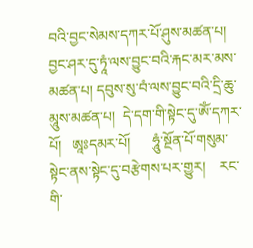བའི་བྱང་སེམས་དཀར་པོ་ཤུས་མཚན་པ།    བྱང་ཤར་དུ་ཏཱཾ་ལས་བྱུང་བའི་རྐང་མར་མས་མཚན་པ། དབུས་སུ་བཾ་ལས་བྱུང་བའི་དྲི་ཆུ་མཱུས་མཚན་པ།  དེ་དག་གི་སྟེང་དུ་ཨོཾ་དཀར་པོ།   ཨཱཿདམར་པོ།      ཧཱུཾ་སྔོན་པོ་གསུམ་སྟེང་ནས་སྟེང་དུ་བརྩེགས་པར་གྱུར།    རང་གི་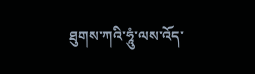ཐུགས་ཀའི་ཧཱུཾ་ལས་འོད་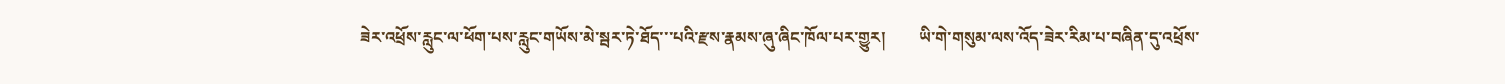ཟེར་འཕྲོས་རླུང་ལ་ཕོག་པས་རླུང་གཡོས་མེ་སྦར་ཏེ་ཐོད་་་པའི་རྫས་རྣམས་ཞུ་ཞིང་ཁོལ་པར་གྱུར།        ཡི་གེ་གསུམ་ལས་འོད་ཟེར་རིམ་པ་བཞིན་དུ་འཕྲོས་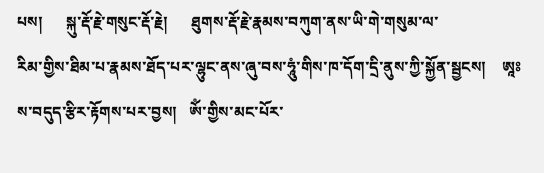པས།      སྐུ་རྡོ་རྗེ་གསུང་རྡོ་རྗེ།      ཐུགས་རྡོ་རྗེ་རྣམས་བཀུག་ནས་ཡི་གེ་གསུམ་ལ་
རིམ་གྱིས་ཐིམ་པ་རྣམས་ཐོད་པར་ལྷུང་ནས་ཞུ་བས་ཧཱུཾ་གིས་ཁ་དོག་དྲི་ནུས་ཀྱི་སྐྱོན་སྦྱངས།    ཨཱཿས་བདུད་རྩིར་རྟོགས་པར་བྱས།   ཨོཾ་གྱིས་མང་པོར་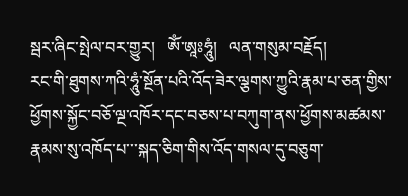སྦར་ཞིང་སྤེལ་བར་གྱུར།   ཨོཾ་ཨཱཿཧཱུཾ།   ལན་གསུམ་བརྗོད།
རང་གི་ཐུགས་ཀའི་ཧཱུཾ་སྔོན་པའི་འོད་ཟེར་ལྕགས་ཀྱུའི་རྣམ་པ་ཅན་གྱིས་ཕྱོགས་སྐྱོང་བཅོ་ལྔ་འཁོར་དང་བཅས་པ་བཀུག་ནས་ཕྱོགས་མཚམས་རྣམས་སུ་འཁོད་པ་་་སྐད་ཅིག་གིས་འོད་གསལ་དུ་བཅུག་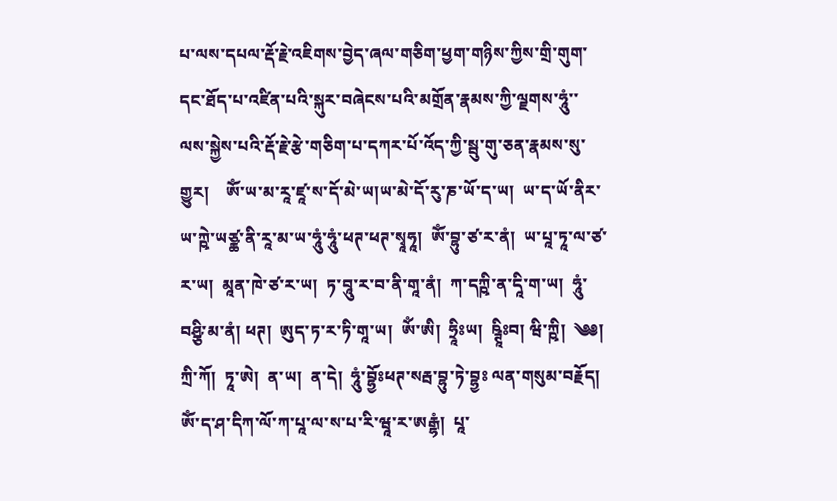པ་ལས་དཔལ་རྡོ་རྗེ་འཇིགས་བྱེད་ཞལ་གཅིག་ཕྱག་གཉིས་ཀྱིས་གྲི་གུག་དང་ཐོད་པ་འཛིན་པའི་སྐུར་བཞེངས་པའི་མགྲོན་རྣམས་ཀྱི་ལྗགས་ཧཱུཾ་་ལས་སྐྱེས་པའི་རྡོ་རྗེ་རྩེ་གཅིག་པ་དཀར་པོ་འོད་ཀྱི་སྦུ་གུ་ཅན་རྣམས་སུ་གྱུར།    ཨོཾ་ཡ་མ་རཱ་ཛཱ་ས་དོ་མེ་ཡ།ཡ་མེ་དོ་རུ་ཎ་ཡོ་ད་ཡ།  ཡ་ད་ཡོ་ནིར་ཡ་ཀྵེ་ཡཙྪ་ནི་རཱ་མ་ཡ་ཧཱུཾ་ཧཱུཾ་ཕཊ་ཕཊ་སྭཱཧཱ།  ཨོཾ་བྷུ་ཙ་ར་ནཾ།  ཡ་པཱ་ཏཱ་ལ་ཙ་ར་ཡ།  མཱན་ཁེ་ཙ་ར་ཡ།  ཏ་བཱུ་ར་བ་ནི་གཱ་ནཾ།  ཀ་དཀྵི་ན་དཱི་ག་ཡ།  ཧཱུཾ་བཤྩི་མ་ནཾ། ཕཊ།  ཨུད་ཏ་ར་ཏི་གཱ་ཡ།  ཨོཾ་ཨི།  ཧྲཱིཿཡ།  ཥྚཱིཿབ། ཝི་ཀྵི།  ༄༅།    ཀྲི་ཀོ།  ཏཱ་ཨེ།  ན་ཡ།  ན་དེ།  ཧཱུཾ་བྷྱོཿཕཊ་སརྦ་བྷུ་ཏེ་བྷྱཿ ལན་གསུམ་བརྗོད།
ཨོཾ་ད་ཤ་དིཀ་ལོ་ཀ་པཱ་ལ་ས་པ་རི་ཝཱ་ར་ཨརྒྷཾ།  པཱ་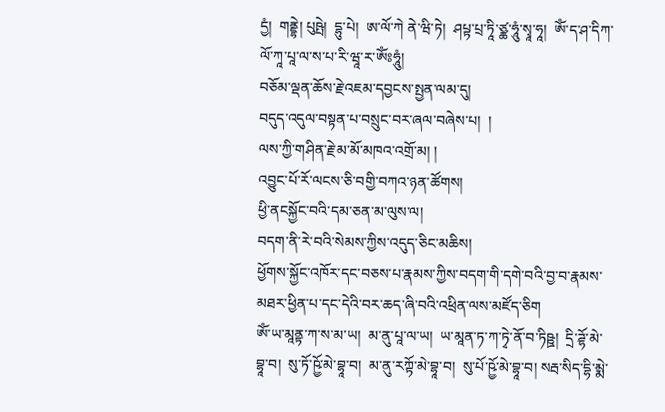དྱཾ།  གནྡྷེ། པུཥྤེ།  དྷུ་པེ།  ཨ་ལོ་ཀེ ནེ་ཝི་ཏེ།  ཤཔྟ་པྲ་ཏཱི་ཙྪ་ཧཱུཾ་སྭཱ་ཧཱ།  ཨོཾ་ད་ཤ་དིཀ་ལོ་ཀཱ་པཱ་ལ་ས་པ་རི་ཝཱ་ར་ཨོཾཿཧཱུཾ།
བཅོམ་ལྡན་ཆོས་རྗེ་འཇམ་དབྱངས་སྤྱན་ལམ་དུ།
བདུད་འདུལ་བསྟན་པ་བསྲུང་བར་ཞལ་བཞེས་པ།  །
ལས་ཀྱི་གཤིན་རྗེ་མ་མོ་མཁའ་འགྲོ་མ། །
འབྱུང་པོ་རོ་ལངས་ཅི་བགྱི་བཀའ་ཉན་ཚོགས།
ཕྱི་ནངསྐྱོང་བའི་དམ་ཅན་མ་ལུས་ལ།
བདག་ནི་རེ་བའི་སེམས་ཀྱིས་འདུད་ཅིང་མཆིས།
ཕྱོགས་སྐྱོང་འཁོར་དང་བཅས་པ་རྣམས་ཀྱིས་བདག་གི་དགེ་བའི་བྱ་བ་རྣམས་མཐར་ཕྱིན་པ་དང་དེའི་བར་ཆད་ཞི་བའི་འཕྲིན་ལས་མཛོད་ཅིག
ཨོཾ་ཡ་མཱནྟ་ཀ་ས་མ་ཡ།  མ་ནུ་པཱ་ལ་ཡ།  ཡ་མཱན་ཏ་ཀ་ཏྭེ་ནོ་བ་ཏིཥྛ།  དྲི་ཌྷོ་མེ་བྷཱ་བ།  སུ་ཏོ་ཥྱོ་མེ་བྷཱ་བ།  མ་ནུ་རཀྟོ་མེ་བྷཱ་བ།  སུ་པོ་ཥྱོ་མེ་བྷཱ་བ། སརྦ་སིད་དྷི་མྨེ་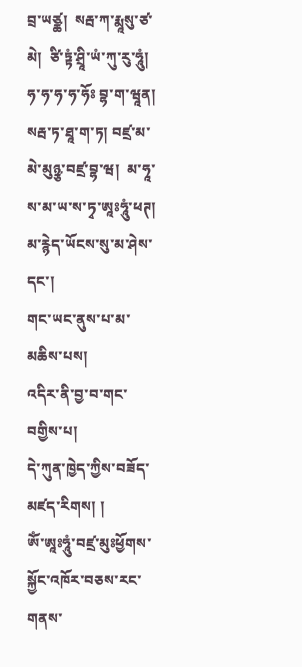བྲ་ཡཙྪ།  སརྦ་ཀ་རྨཱསུ་ཙ་མེ།  ཙི་ཏྟཾ་ཤྲཱི་ཡཾ་ཀུ་རུ་ཧཱུཾ།  ཧ་ཧ་ཧ་ཧ་ཧོཿ བྷ་ག་ཝཱན། སརྦ་ཏ་ཐཱ་ག་ཏ། བཛྲ་མ་མེ་མུཉྩ་བཛྲ་བྷ་ཝ།  མ་ཧཱ་ས་མ་ཡ་ས་ཏྭ་ཨཱཿཧཱུཾ་ཕཊ།
མ་རྙེད་ཡོངས་སུ་མ་ཤེས་དང་།
གང་ཡང་ནུས་པ་མ་མཆིས་པས།
འདིར་ནི་བྱ་བ་གང་བགྱིས་པ།
དེ་ཀུན་ཁྱེད་ཀྱིས་བཟོད་མཛད་རིགས། །
ཨོཾ་ཨཱཿཧཱུཾ་བཛྲ་མུཿཕྱོགས་སྐྱོང་འཁོར་བཅས་རང་གནས་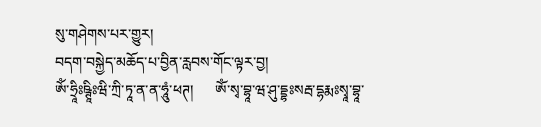སུ་གཤེགས་པར་གྱུར།
བདག་བསྐྱེད་མཆོད་པ་བྱིན་རླབས་གོང་ལྟར་བྱ།
ཨོཾ་ཧྲཱིཿཥྚཱིཿཝི་ཀྲི་ཏཱ་ན་ན་ཧཱུཾ་ཕཊ།      ཨོཾ་སྭ་བྷཱ་ཝ་ཤུ་དྡྷཿསརྦ་དྷརྨཿསྭཱ་བྷཱ་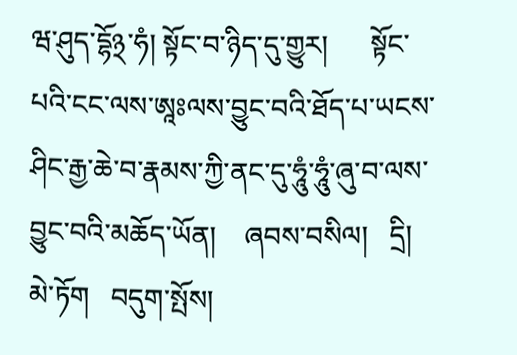ཝ་ཤུད་དྷོ྅་ཧཾ། སྟོང་བ་ཉིད་དུ་གྱུར།      སྟོང་པའི་ངང་ལས་ཨཱཿལས་བྱུང་བའི་ཐོད་པ་ཡངས་ཤིང་རྒྱ་ཆེ་བ་རྣམས་ཀྱི་ནང་དུ་ཧཱུཾ་ཧཱུཾ་ཞུ་བ་ལས་བྱུང་བའི་མཆོད་ཡོན།    ཞབས་བསིལ།   དྲི།   མེ་ཏོག   བདུག་སྤོས།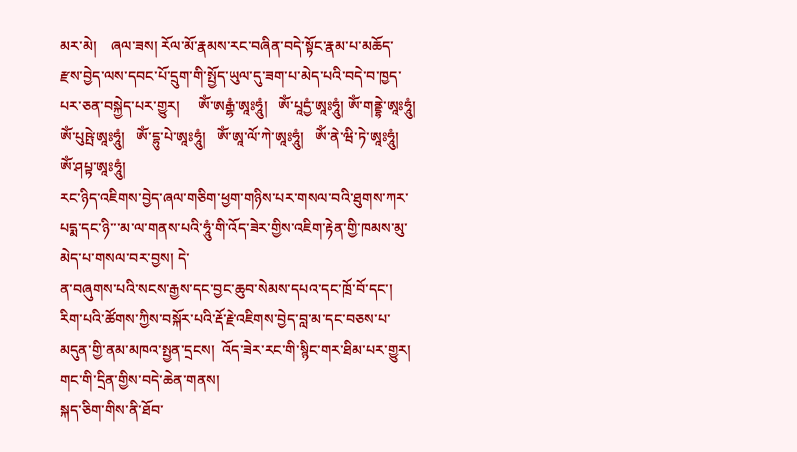མར་མེ།    ཞལ་ཟས། རོལ་མོ་རྣམས་རང་བཞིན་བདེ་སྟོང་རྣམ་པ་མཆོད་རྫས་བྱེད་ལས་དབང་པོ་དྲུག་གི་སྤྱོད་ཡུལ་དུ་ཟག་པ་མེད་པའི་བདེ་བ་ཁྱད་པར་ཅན་བསྐྱེད་པར་གྱུར།     ཨོཾ་ཨརྒྷཾ་ཨཱཿཧཱུཾ།   ཨོཾ་པཱདྱཾ་ཨཱཿཧཱུཾ། ཨོཾ་གནྡྷེ་ཨཱཿཧཱུཾ།  ཨོཾ་པུཥྤེ་ཨཱཿཧཱུཾ།   ཨོཾ་དྷུ་པེ་ཨཱཿཧཱུཾ།   ཨོཾ་ཨཱ་ལོ་ཀེ་ཨཱཿཧཱུཾ།   ཨོཾ་ནེ་ཝི་ཏེ་ཨཱཿཧཱུཾ། ཨོཾ་ཤཔྟ་ཨཱཿཧཱུཾ།
རང་ཉིད་འཇིགས་བྱེད་ཞལ་གཅིག་ཕྱག་གཉིས་པར་གསལ་བའི་ཐུགས་ཀར་པདྨ་དང་ཉི་་་མ་ལ་གནས་པའི་ཧཱུཾ་གི་འོད་ཟེར་གྱིས་འཇིག་རྟེན་གྱི་ཁམས་མུ་མེད་པ་གསལ་བར་བྱས། དེ་
ན་བཞུགས་པའི་སངས་རྒྱས་དང་བྱང་ཆུབ་སེམས་དཔའ་དང་ཁྲོ་བོ་དང་།  རིག་པའི་ཚོགས་ཀྱིས་བསྐོར་པའི་རྡོ་རྗེ་འཇིགས་བྱེད་བླ་མ་དང་བཅས་པ་མདུན་གྱི་ནམ་མཁའ་སྤྱན་དྲངས།  འོད་ཟེར་རང་གི་སྙིང་གར་ཐིམ་པར་གྱུར།
གང་གི་དྲིན་གྱིས་བདེ་ཆེན་གནས།
སྐད་ཅིག་གིས་ནི་ཐོབ་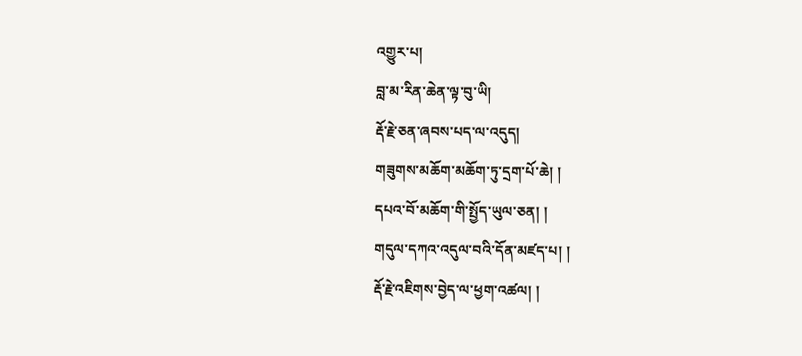འགྱུར་པ།
བླ་མ་རིན་ཆེན་ལྟ་བུ་ཡི།
རྡོ་རྗེ་ཅན་ཞབས་པད་ལ་འདུད།
གཟུགས་མཆོག་མཆོག་ཏུ་དྲག་པོ་ཆེ། །
དཔའ་བོ་མཆོག་གི་སྤྱོད་ཡུལ་ཅན། །
གདུལ་དཀའ་འདུལ་བའི་དོན་མཛད་པ། །
རྡོ་རྗེ་འཇིགས་བྱེད་ལ་ཕྱག་འཚལ། །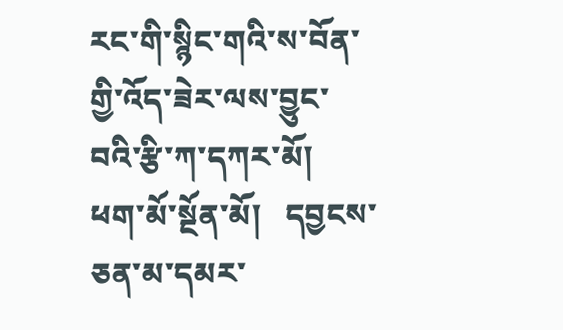རང་གི་སྙིང་གའི་ས་བོན་གྱི་འོད་ཟེར་ལས་བྱུང་བའི་རྩི་ཀ་དཀར་མོ།   ཕག་མོ་སྔོན་མོ།   དབྱངས་ཅན་མ་དམར་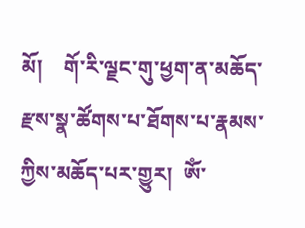མོ།    གོ་རི་ལྗང་གུ་ཕྱག་ན་མཆོད་རྫས་སྣ་ཚོགས་པ་ཐོགས་པ་རྣམས་ཀྱིས་མཆོད་པར་གྱུར།  ཨོཾ་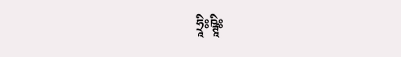ཧྲཱིཿཥྚཱིཿ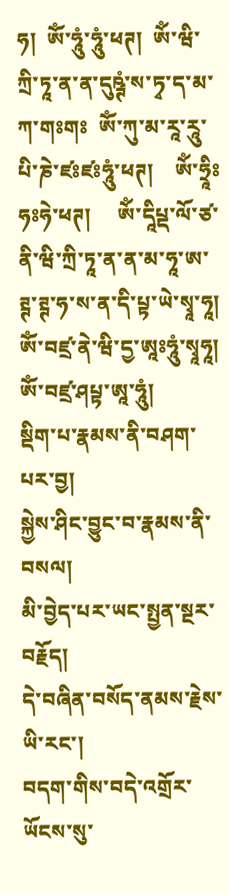ཧ།  ཨོཾ་ཧཱུཾ་ཧཱུཾ་ཕཊ།  ཨོཾ་ཝི་ཀྲི་ཏཱ་ན་ན་དུཥྚཾ་ས་ཏྭ་ད་མ་ཀ་གཿགཿ  ཨོཾ་ཀུ་མ་རཱ་རཱུ་པི་ཎེ་ཛཿཛཿཧཱུཾ་ཕཊ།    ཨོཾ་ཧྲཱིཿཧཿཧེ་ཕཊ།     ཨོཾ་དཱིཔྡ་ལོ་ཙ་ནི་ཝི་ཀྲི་ཏཱ་ན་ན་མ་ཧཱ་ཨ་ཊྚ་ཊྚ་ཧ་ས་ན་དི་པྟ་ཡེ་སྭཱ་ཧཱ།   ཨོཾ་བཛྲ་ནེ་ཝི་དྱ་ཨཱཿཧཱུཾ་སྭཱཧཱ།  ཨོཾ་བཛྲ་ཤཔྟ་ཨཱ་ཧཱུཾ།
སྡིག་པ་རྣམས་ནི་བཤག་པར་བྱ།
སྐྱེས་ཤིང་བྱུང་བ་རྣམས་ནི་བསལ།
མི་བྱེད་པར་ཡང་སྤྱན་སྔར་བརྗོད།
དེ་བཞིན་བསོད་ནམས་རྗེས་ཡི་རང་།
བདག་གིས་བདེ་འགྲོར་ཡོངས་སུ་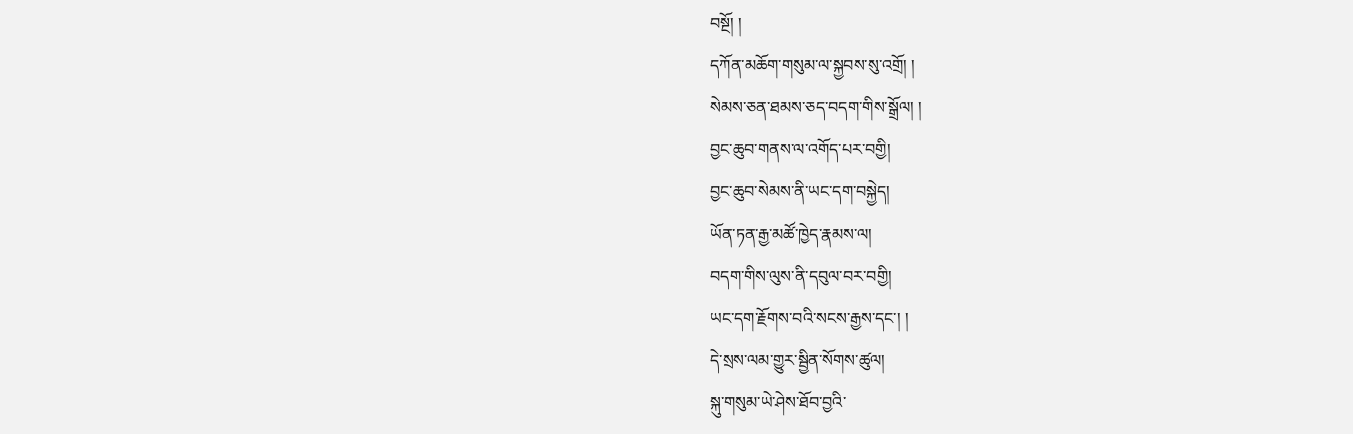བསྔོ། །
དཀོན་མཆོག་གསུམ་ལ་སྐྱབས་སུ་འགྲོ། །
སེམས་ཅན་ཐམས་ཅད་བདག་གིས་སྒྲོལ། །
བྱང་ཆུབ་གནས་ལ་འགོད་པར་བགྱི།
བྱང་ཆུབ་སེམས་ནི་ཡང་དག་བསྐྱེད།
ཡོན་ཏན་རྒྱ་མཚོ་ཁྱེད་རྣམས་ལ།
བདག་གིས་ལུས་ནི་དབུལ་བར་བགྱི།
ཡང་དག་རྗོགས་བའི་སངས་རྒྱས་དང་། །
དེ་སྲས་ལམ་གྱུར་སྦྱིན་སོགས་ཚུལ།
སྐུ་གསུམ་ཡེ་ཤེས་ཐོབ་བྱའི་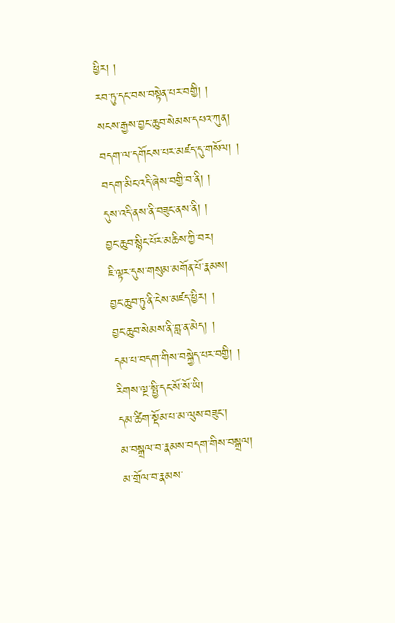ཕྱིར། །
རབ་ཏུ་དང་བས་བསྟེན་པར་བགྱི། །
སངས་རྒྱས་བྱང་ཆུབ་སེམས་དཔའ་ཀུན།
བདག་ལ་དགོངས་པར་མཛད་དུ་གསོལ། །
བདག་མིང་འདི་ཞེས་བགྱི་བ་ནི། །
དུས་འདི་ནས་ནི་བཟུང་ནས་ནི། །
བྱང་ཆུབ་སྙིང་པོར་མཆིས་ཀྱི་བར།
ཇི་ལྟར་དུས་གསུམ་མགོན་པོ་རྣམས།
བྱང་ཆུབ་ཏུ་ནི་ངེས་མཛད་ཕྱིར། །
བྱང་ཆུབ་སེམས་ནི་བླ་ན་མེད། །
དམ་པ་བདག་གིས་བསྐྱེད་པར་བགྱི། །
རིགས་ལྔ་སྤྱི་དང་སོ་སོ་ཡི།
དམ་ཚིག་སྡོམ་པ་མ་ལུས་བཟུང་།
མ་བསྒྲལ་བ་རྣམས་བདག་གིས་བསྒྲལ།
མ་གྲོལ་བ་རྣམས་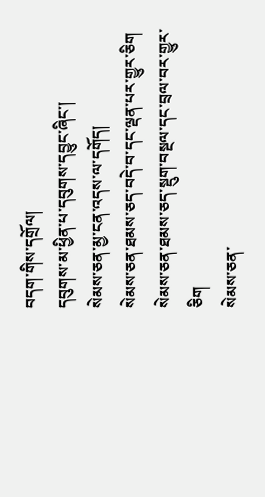བདག་གིས་དགྲོལ།
དབུགས་མ་ཕྱིན་པ་དབུགས་དབྱུང་ཞིང་།
སེམས་ཅན་མྱ་ངན་འདས་ལ་དགོད།
སེམས་ཅན་ཐམས་ཅད་བདེ་བ་དང་ལྡན་པར་གྱུར་ཅིག
སེམས་ཅན་ཐམས་ཅད་སྡུག་བསྔལ་དང་བྲལ་བར་གྱུར་ཅིག
སེམས་ཅན་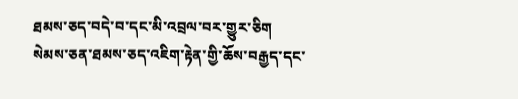ཐམས་ཅད་བདེ་བ་དང་མི་འབྲལ་བར་གྱུར་ཅིག
སེམས་ཅན་ཐམས་ཅད་འཇིག་རྟེན་གྱི་ཆོས་བརྒྱད་དང་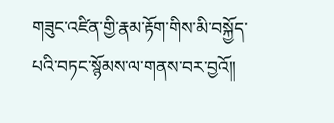གཟུང་འཛིན་གྱི་རྣམ་རྟོག་གིས་མི་བསྐྱོད་པའི་བཏང་སྙོམས་ལ་གནས་བར་བྱའོ།།